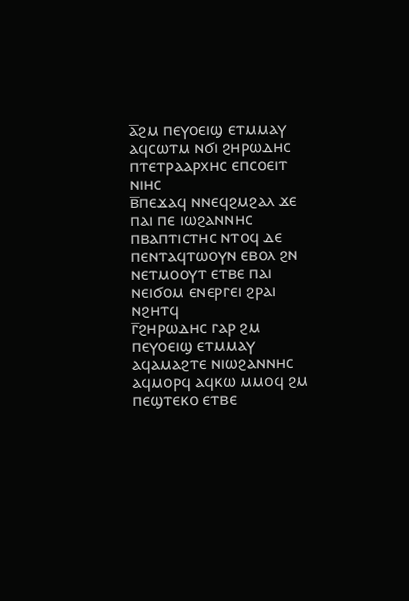ⲁ̅ϩⲙ ⲡⲉⲩⲟⲉⲓϣ ⲉⲧⲙⲙⲁⲩ ⲁϥⲥⲱⲧⲙ ⲛϭⲓ ϩⲏⲣⲱⲇⲏⲥ ⲡⲧⲉⲧⲣⲁⲁⲣⲭⲏⲥ ⲉⲡⲥⲟⲉⲓⲧ ⲛⲓⲏⲥ
ⲃ̅ⲡⲉϫⲁϥ ⲛⲛⲉϥϩⲙϩⲁⲗ ϫⲉ ⲡⲁⲓ ⲡⲉ ⲓⲱϩⲁⲛⲛⲏⲥ ⲡⲃⲁⲡⲧⲓⲥⲧⲏⲥ ⲛⲧⲟϥ ⲇⲉ ⲡⲉⲛⲧⲁϥⲧⲱⲟⲩⲛ ⲉⲃⲟⲗ ϩⲛ ⲛⲉⲧⲙⲟⲟⲩⲧ ⲉⲧⲃⲉ ⲡⲁⲓ ⲛⲉⲓϭⲟⲙ ⲉⲛⲉⲣⲅⲉⲓ ϩⲣⲁⲓ ⲛϩⲏⲧϥ
ⲅ̅ϩⲏⲣⲱⲇⲏⲥ ⲅⲁⲣ ϩⲙ ⲡⲉⲩⲟⲉⲓϣ ⲉⲧⲙⲙⲁⲩ ⲁϥⲁⲙⲁϩⲧⲉ ⲛⲓⲱϩⲁⲛⲛⲏⲥ ⲁϥⲙⲟⲣϥ ⲁϥⲕⲱ ⲙⲙⲟϥ ϩⲙ ⲡⲉϣⲧⲉⲕⲟ ⲉⲧⲃⲉ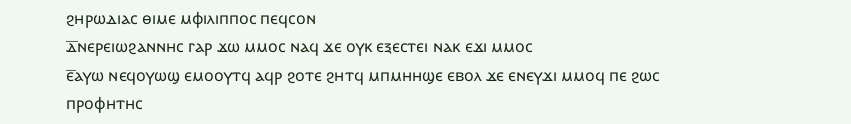ϩⲏⲣⲱⲇⲓⲁⲥ ⲑⲓⲙⲉ ⲙⲫⲓⲗⲓⲡⲡⲟⲥ ⲡⲉϥⲥⲟⲛ
ⲇ̅ⲛⲉⲣⲉⲓⲱϩⲁⲛⲛⲏⲥ ⲅⲁⲣ ϫⲱ ⲙⲙⲟⲥ ⲛⲁϥ ϫⲉ ⲟⲩⲕ ⲉⲝⲉⲥⲧⲉⲓ ⲛⲁⲕ ⲉϫⲓ ⲙⲙⲟⲥ
ⲉ̅ⲁⲩⲱ ⲛⲉϥⲟⲩⲱϣ ⲉⲙⲟⲟⲩⲧϥ ⲁϥⲣ ϩⲟⲧⲉ ϩⲏⲧϥ ⲙⲡⲙⲏⲏϣⲉ ⲉⲃⲟⲗ ϫⲉ ⲉⲛⲉⲩϫⲓ ⲙⲙⲟϥ ⲡⲉ ϩⲱⲥ ⲡⲣⲟⲫⲏⲧⲏⲥ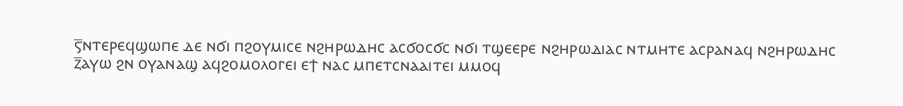ⲋ̅ⲛⲧⲉⲣⲉϥϣⲱⲡⲉ ⲇⲉ ⲛϭⲓ ⲡϩⲟⲩⲙⲓⲥⲉ ⲛϩⲏⲣⲱⲇⲏⲥ ⲁⲥϭⲟⲥϭⲥ ⲛϭⲓ ⲧϣⲉⲉⲣⲉ ⲛϩⲏⲣⲱⲇⲓⲁⲥ ⲛⲧⲙⲏⲧⲉ ⲁⲥⲣⲁⲛⲁϥ ⲛϩⲏⲣⲱⲇⲏⲥ
ⲍ̅ⲁⲩⲱ ϩⲛ ⲟⲩⲁⲛⲁϣ ⲁϥϩⲟⲙⲟⲗⲟⲅⲉⲓ ⲉϯ ⲛⲁⲥ ⲙⲡⲉⲧⲥⲛⲁⲁⲓⲧⲉⲓ ⲙⲙⲟϥ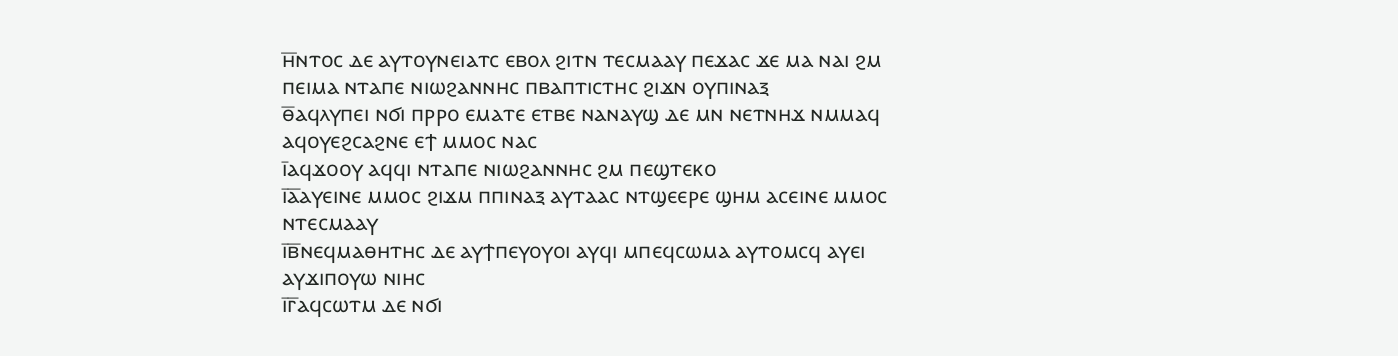ⲏ̅ⲛⲧⲟⲥ ⲇⲉ ⲁⲩⲧⲟⲩⲛⲉⲓⲁⲧⲥ ⲉⲃⲟⲗ ϩⲓⲧⲛ ⲧⲉⲥⲙⲁⲁⲩ ⲡⲉϫⲁⲥ ϫⲉ ⲙⲁ ⲛⲁⲓ ϩⲙ ⲡⲉⲓⲙⲁ ⲛⲧⲁⲡⲉ ⲛⲓⲱϩⲁⲛⲛⲏⲥ ⲡⲃⲁⲡⲧⲓⲥⲧⲏⲥ ϩⲓϫⲛ ⲟⲩⲡⲓⲛⲁⲝ
ⲑ̅ⲁϥⲗⲩⲡⲉⲓ ⲛϭⲓ ⲡⲣⲣⲟ ⲉⲙⲁⲧⲉ ⲉⲧⲃⲉ ⲛⲁⲛⲁⲩϣ ⲇⲉ ⲙⲛ ⲛⲉⲧⲛⲏϫ ⲛⲙⲙⲁϥ ⲁϥⲟⲩⲉϩⲥⲁϩⲛⲉ ⲉϯ ⲙⲙⲟⲥ ⲛⲁⲥ
ⲓ̅ⲁϥϫⲟⲟⲩ ⲁϥϥⲓ ⲛⲧⲁⲡⲉ ⲛⲓⲱϩⲁⲛⲛⲏⲥ ϩⲙ ⲡⲉϣⲧⲉⲕⲟ
ⲓ̅ⲁ̅ⲁⲩⲉⲓⲛⲉ ⲙⲙⲟⲥ ϩⲓϫⲙ ⲡⲡⲓⲛⲁⲝ ⲁⲩⲧⲁⲁⲥ ⲛⲧϣⲉⲉⲣⲉ ϣⲏⲙ ⲁⲥⲉⲓⲛⲉ ⲙⲙⲟⲥ ⲛⲧⲉⲥⲙⲁⲁⲩ
ⲓ̅ⲃ̅ⲛⲉϥⲙⲁⲑⲏⲧⲏⲥ ⲇⲉ ⲁⲩϯⲡⲉⲩⲟⲩⲟⲓ ⲁⲩϥⲓ ⲙⲡⲉϥⲥⲱⲙⲁ ⲁⲩⲧⲟⲙⲥϥ ⲁⲩⲉⲓ ⲁⲩϫⲓⲡⲟⲩⲱ ⲛⲓⲏⲥ
ⲓ̅ⲅ̅ⲁϥⲥⲱⲧⲙ ⲇⲉ ⲛϭⲓ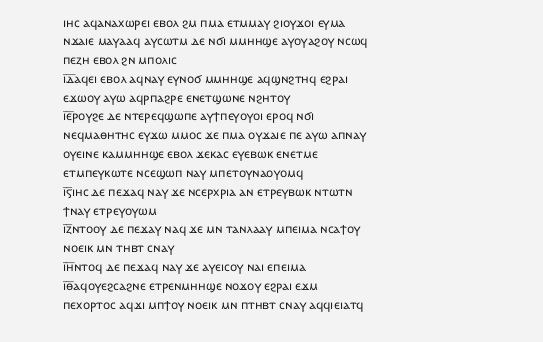ⲓⲏⲥ ⲁϥⲁⲛⲁⲭⲱⲣⲉⲓ ⲉⲃⲟⲗ ϩⲙ ⲡⲙⲁ ⲉⲧⲙⲙⲁⲩ ϩⲓⲟⲩϫⲟⲓ ⲉⲩⲙⲁ ⲛϫⲁⲓⲉ ⲙⲁⲩⲁⲁϥ ⲁⲩⲥⲱⲧⲙ ⲇⲉ ⲛϭⲓ ⲙⲙⲏⲏϣⲉ ⲁⲩⲟⲩⲁϩⲟⲩ ⲛⲥⲱϥ ⲡⲉⲍⲏ ⲉⲃⲟⲗ ϩⲛ ⲙⲡⲟⲗⲓⲥ
ⲓ̅ⲇ̅ⲁϥⲉⲓ ⲉⲃⲟⲗ ⲁϥⲛⲁⲩ ⲉⲩⲛⲟϭ ⲙⲙⲏⲏϣⲉ ⲁϥϣⲛϩⲧⲏϥ ⲉϩⲣⲁⲓ ⲉϫⲱⲟⲩ ⲁⲩⲱ ⲁϥⲣⲡⲁϩⲣⲉ ⲉⲛⲉⲧϣⲱⲛⲉ ⲛϩⲏⲧⲟⲩ
ⲓ̅ⲉ̅ⲣⲟⲩϩⲉ ⲇⲉ ⲛⲧⲉⲣⲉϥϣⲱⲡⲉ ⲁⲩϯⲡⲉⲩⲟⲩⲟⲓ ⲉⲣⲟϥ ⲛϭⲓ ⲛⲉϥⲙⲁⲑⲏⲧⲏⲥ ⲉⲩϫⲱ ⲙⲙⲟⲥ ϫⲉ ⲡⲙⲁ ⲟⲩϫⲁⲓⲉ ⲡⲉ ⲁⲩⲱ ⲁⲡⲛⲁⲩ ⲟⲩⲉⲓⲛⲉ ⲕⲁⲙⲙⲏⲏϣⲉ ⲉⲃⲟⲗ ϫⲉⲕⲁⲥ ⲉⲩⲉⲃⲱⲕ ⲉⲛⲉⲧⲙⲉ ⲉⲧⲙⲡⲉⲩⲕⲱⲧⲉ ⲛⲥⲉϣⲱⲡ ⲛⲁⲩ ⲙⲡⲉⲧⲟⲩⲛⲁⲟⲩⲟⲙϥ
ⲓ̅ⲋ̅ⲓⲏⲥ ⲇⲉ ⲡⲉϫⲁϥ ⲛⲁⲩ ϫⲉ ⲛⲥⲉⲣⲭⲣⲓⲁ ⲁⲛ ⲉⲧⲣⲉⲩⲃⲱⲕ ⲛⲧⲱⲧⲛ ϯⲛⲁⲩ ⲉⲧⲣⲉⲩⲟⲩⲱⲙ
ⲓ̅ⲍ̅ⲛⲧⲟⲟⲩ ⲇⲉ ⲡⲉϫⲁⲩ ⲛⲁϥ ϫⲉ ⲙⲛ ⲧⲁⲛⲗⲁⲁⲩ ⲙⲡⲉⲓⲙⲁ ⲛⲥⲁϯⲟⲩ ⲛⲟⲉⲓⲕ ⲙⲛ ⲧⲏⲃⲧ ⲥⲛⲁⲩ
ⲓ̅ⲏ̅ⲛⲧⲟϥ ⲇⲉ ⲡⲉϫⲁϥ ⲛⲁⲩ ϫⲉ ⲁⲩⲉⲓⲥⲟⲩ ⲛⲁⲓ ⲉⲡⲉⲓⲙⲁ
ⲓ̅ⲑ̅ⲁϥⲟⲩⲉϩⲥⲁϩⲛⲉ ⲉⲧⲣⲉⲛⲙⲏⲏϣⲉ ⲛⲟϫⲟⲩ ⲉϩⲣⲁⲓ ⲉϫⲙ ⲡⲉⲭⲟⲣⲧⲟⲥ ⲁϥϫⲓ ⲙⲡϯⲟⲩ ⲛⲟⲉⲓⲕ ⲙⲛ ⲡⲧⲏⲃⲧ ⲥⲛⲁⲩ ⲁϥϥⲓⲉⲓⲁⲧϥ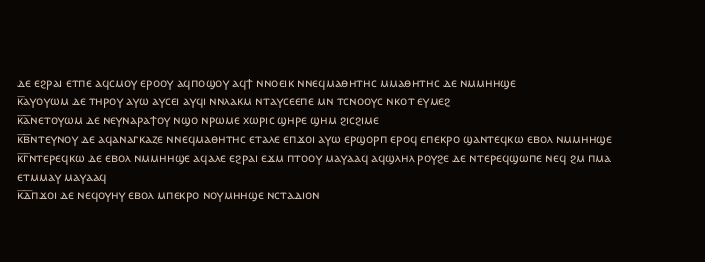ⲇⲉ ⲉϩⲣⲁⲓ ⲉⲧⲡⲉ ⲁϥⲥⲙⲟⲩ ⲉⲣⲟⲟⲩ ⲁϥⲡⲟϣⲟⲩ ⲁϥϯ ⲛⲛⲟⲉⲓⲕ ⲛⲛⲉϥⲙⲁⲑⲏⲧⲏⲥ ⲙⲙⲁⲑⲏⲧⲏⲥ ⲇⲉ ⲛⲙⲙⲏⲏϣⲉ
ⲕ̅ⲁⲩⲟⲩⲱⲙ ⲇⲉ ⲧⲏⲣⲟⲩ ⲁⲩⲱ ⲁⲩⲥⲉⲓ ⲁⲩϥⲓ ⲛⲛⲗⲁⲕⲙ ⲛⲧⲁⲩⲥⲉⲉⲡⲉ ⲙⲛ ⲧⲥⲛⲟⲟⲩⲥ ⲛⲕⲟⲧ ⲉⲩⲙⲉϩ
ⲕ̅ⲁ̅ⲛⲉⲧⲟⲩⲱⲙ ⲇⲉ ⲛⲉⲩⲛⲁⲣⲁϯⲟⲩ ⲛϣⲟ ⲛⲣⲱⲙⲉ ⲭⲱⲣⲓⲥ ϣⲏⲣⲉ ϣⲏⲙ ϩⲓⲥϩⲓⲙⲉ
ⲕ̅ⲃ̅ⲛⲧⲉⲩⲛⲟⲩ ⲇⲉ ⲁϥⲁⲛⲁⲅⲕⲁⲍⲉ ⲛⲛⲉϥⲙⲁⲑⲏⲧⲏⲥ ⲉⲧⲁⲗⲉ ⲉⲡϫⲟⲓ ⲁⲩⲱ ⲉⲣϣⲟⲣⲡ ⲉⲣⲟϥ ⲉⲡⲉⲕⲣⲟ ϣⲁⲛⲧⲉϥⲕⲱ ⲉⲃⲟⲗ ⲛⲙⲙⲏⲏϣⲉ
ⲕ̅ⲅ̅ⲛⲧⲉⲣⲉϥⲕⲱ ⲇⲉ ⲉⲃⲟⲗ ⲛⲙⲙⲏⲏϣⲉ ⲁϥⲁⲗⲉ ⲉϩⲣⲁⲓ ⲉϫⲙ ⲡⲧⲟⲟⲩ ⲙⲁⲩⲁⲁϥ ⲁϥϣⲗⲏⲗ ⲣⲟⲩϩⲉ ⲇⲉ ⲛⲧⲉⲣⲉϥϣⲱⲡⲉ ⲛⲉϥ ϩⲙ ⲡⲙⲁ ⲉⲧⲙⲙⲁⲩ ⲙⲁⲩⲁⲁϥ
ⲕ̅ⲇ̅ⲡϫⲟⲓ ⲇⲉ ⲛⲉϥⲟⲩⲏⲩ ⲉⲃⲟⲗ ⲙⲡⲉⲕⲣⲟ ⲛⲟⲩⲙⲏⲏϣⲉ ⲛⲥⲧⲁⲇⲓⲟⲛ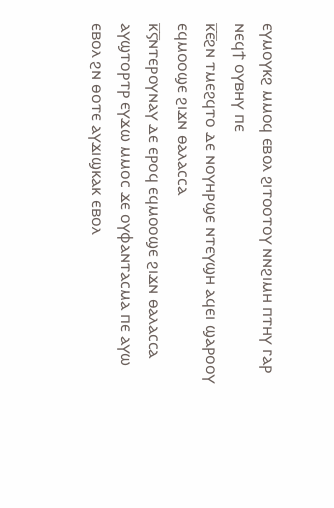ⲉⲩⲙⲟⲩⲕϩ ⲙⲙⲟϥ ⲉⲃⲟⲗ ϩⲓⲧⲟⲟⲧⲟⲩ ⲛⲛϩⲓⲙⲏ ⲡⲧⲏⲩ ⲅⲁⲣ ⲛⲉϥϯ ⲟⲩⲃⲏⲩ ⲡⲉ
ⲕ̅ⲉ̅ϩⲛ ⲧⲙⲉϩϥⲧⲟ ⲇⲉ ⲛⲟⲩⲏⲣϣⲉ ⲛⲧⲉⲩϣⲏ ⲁϥⲉⲓ ϣⲁⲣⲟⲟⲩ ⲉϥⲙⲟⲟϣⲉ ϩⲓϫⲛ ⲑⲁⲗⲁⲥⲥⲁ
ⲕ̅ⲋ̅ⲛⲧⲉⲣⲟⲩⲛⲁⲩ ⲇⲉ ⲉⲣⲟϥ ⲉϥⲙⲟⲟϣⲉ ϩⲓϫⲛ ⲑⲁⲗⲁⲥⲥⲁ ⲁⲩϣⲧⲟⲣⲧⲣ ⲉⲩϫⲱ ⲙⲙⲟⲥ ϫⲉ ⲟⲩⲫⲁⲛⲧⲁⲥⲙⲁ ⲡⲉ ⲁⲩⲱ ⲉⲃⲟⲗ ϩⲛ ⲑⲟⲧⲉ ⲁⲩϫⲓϣⲕⲁⲕ ⲉⲃⲟⲗ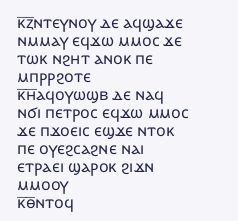ⲕ̅ⲍ̅ⲛⲧⲉⲩⲛⲟⲩ ⲇⲉ ⲁϥϣⲁϫⲉ ⲛⲙⲙⲁⲩ ⲉϥϫⲱ ⲙⲙⲟⲥ ϫⲉ ⲧⲱⲕ ⲛϩⲏⲧ ⲁⲛⲟⲕ ⲡⲉ ⲙⲡⲣⲣϩⲟⲧⲉ
ⲕ̅ⲏ̅ⲁϥⲟⲩⲱϣⲃ ⲇⲉ ⲛⲁϥ ⲛϭⲓ ⲡⲉⲧⲣⲟⲥ ⲉϥϫⲱ ⲙⲙⲟⲥ ϫⲉ ⲡϫⲟⲉⲓⲥ ⲉϣϫⲉ ⲛⲧⲟⲕ ⲡⲉ ⲟⲩⲉϩⲥⲁϩⲛⲉ ⲛⲁⲓ ⲉⲧⲣⲁⲉⲓ ϣⲁⲣⲟⲕ ϩⲓϫⲛ ⲙⲙⲟⲟⲩ
ⲕ̅ⲑ̅ⲛⲧⲟϥ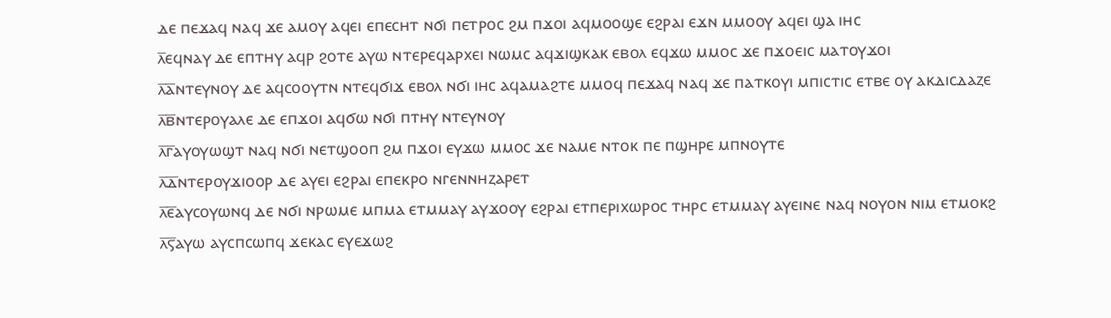ⲇⲉ ⲡⲉϫⲁϥ ⲛⲁϥ ϫⲉ ⲁⲙⲟⲩ ⲁϥⲉⲓ ⲉⲡⲉⲥⲏⲧ ⲛϭⲓ ⲡⲉⲧⲣⲟⲥ ϩⲙ ⲡϫⲟⲓ ⲁϥⲙⲟⲟϣⲉ ⲉϩⲣⲁⲓ ⲉϫⲛ ⲙⲙⲟⲟⲩ ⲁϥⲉⲓ ϣⲁ ⲓⲏⲥ
ⲗ̅ⲉϥⲛⲁⲩ ⲇⲉ ⲉⲡⲧⲏⲩ ⲁϥⲣ ϩⲟⲧⲉ ⲁⲩⲱ ⲛⲧⲉⲣⲉϥⲁⲣⲭⲉⲓ ⲛⲱⲙⲥ ⲁϥϫⲓϣⲕⲁⲕ ⲉⲃⲟⲗ ⲉϥϫⲱ ⲙⲙⲟⲥ ϫⲉ ⲡϫⲟⲉⲓⲥ ⲙⲁⲧⲟⲩϫⲟⲓ
ⲗ̅ⲁ̅ⲛⲧⲉⲩⲛⲟⲩ ⲇⲉ ⲁϥⲥⲟⲟⲩⲧⲛ ⲛⲧⲉϥϭⲓϫ ⲉⲃⲟⲗ ⲛϭⲓ ⲓⲏⲥ ⲁϥⲁⲙⲁϩⲧⲉ ⲙⲙⲟϥ ⲡⲉϫⲁϥ ⲛⲁϥ ϫⲉ ⲡⲁⲧⲕⲟⲩⲓ ⲙⲡⲓⲥⲧⲓⲥ ⲉⲧⲃⲉ ⲟⲩ ⲁⲕⲇⲓⲥⲇⲁⲍⲉ
ⲗ̅ⲃ̅ⲛⲧⲉⲣⲟⲩⲁⲗⲉ ⲇⲉ ⲉⲡϫⲟⲓ ⲁϥϭⲱ ⲛϭⲓ ⲡⲧⲏⲩ ⲛⲧⲉⲩⲛⲟⲩ
ⲗ̅ⲅ̅ⲁⲩⲟⲩⲱϣⲧ ⲛⲁϥ ⲛϭⲓ ⲛⲉⲧϣⲟⲟⲡ ϩⲙ ⲡϫⲟⲓ ⲉⲩϫⲱ ⲙⲙⲟⲥ ϫⲉ ⲛⲁⲙⲉ ⲛⲧⲟⲕ ⲡⲉ ⲡϣⲏⲣⲉ ⲙⲡⲛⲟⲩⲧⲉ
ⲗ̅ⲇ̅ⲛⲧⲉⲣⲟⲩϫⲓⲟⲟⲣ ⲇⲉ ⲁⲩⲉⲓ ⲉϩⲣⲁⲓ ⲉⲡⲉⲕⲣⲟ ⲛⲅⲉⲛⲛⲏⲍⲁⲣⲉⲧ
ⲗ̅ⲉ̅ⲁⲩⲥⲟⲩⲱⲛϥ ⲇⲉ ⲛϭⲓ ⲛⲣⲱⲙⲉ ⲙⲡⲙⲁ ⲉⲧⲙⲙⲁⲩ ⲁⲩϫⲟⲟⲩ ⲉϩⲣⲁⲓ ⲉⲧⲡⲉⲣⲓⲭⲱⲣⲟⲥ ⲧⲏⲣⲥ ⲉⲧⲙⲙⲁⲩ ⲁⲩⲉⲓⲛⲉ ⲛⲁϥ ⲛⲟⲩⲟⲛ ⲛⲓⲙ ⲉⲧⲙⲟⲕϩ
ⲗ̅ⲋ̅ⲁⲩⲱ ⲁⲩⲥⲡⲥⲱⲡϥ ϫⲉⲕⲁⲥ ⲉⲩⲉϫⲱϩ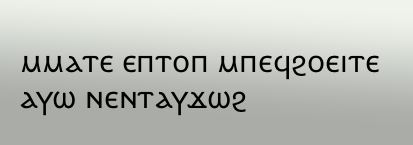ⲙⲙⲁⲧⲉ ⲉⲡⲧⲟⲡ ⲙⲡⲉϥϩⲟⲉⲓⲧⲉ ⲁⲩⲱ ⲛⲉⲛⲧⲁⲩϫⲱϩ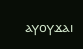ⲁⲩⲟⲩϫⲁⲓ